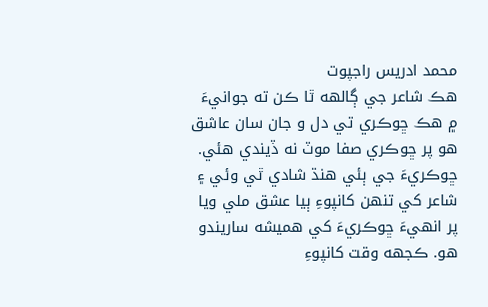محمد ادريس راجپوت
هڪ شاعر جي ڳالهه ٿا ڪن ته جوانيءَ ۾ هڪ ڇوڪري تي دل و جان سان عاشق هو پر ڇوڪري صفا موٽ نه ڏيندي هئي. ڇوڪريءَ جي ٻئي هنڌ شادي ٿي وئي ۽ شاعر کي تنهن کانپوءِ ٻيا عشق ملي ويا پر انهيءَ ڇوڪريءَ کي هميشه ساريندو هو. ڪجهه وقت کانپوءِ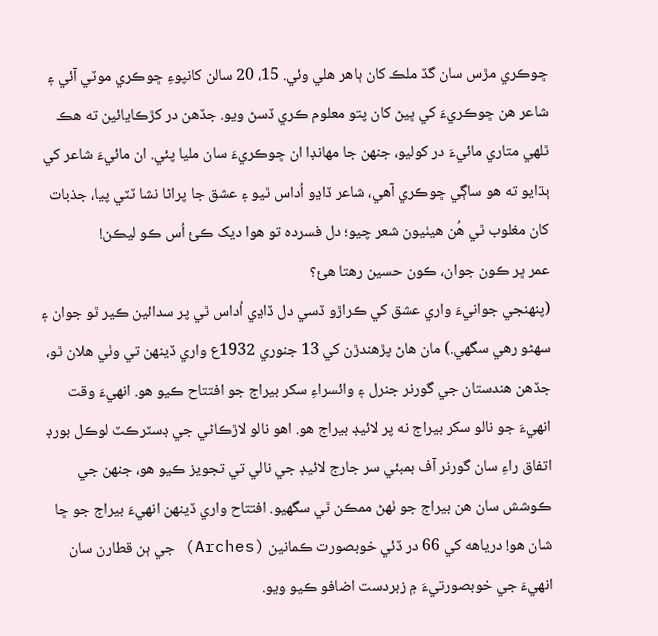ڇوڪري مڙس سان گڏ ملڪ کان ٻاهر هلي وئي. 15، 20 سالن کانپوءِ ڇوڪري موٽي آئي ۽ شاعر هن ڇوڪريءَ کي ڀيڻ کان پتو معلوم ڪري ڏسڻ ويو. جڏهن در کڙڪايائين ته هڪ ٿلهي متاري مائيءَ در کوليو، جنهن جا مهانڊا ان ڇوڪريءَ سان مليا پئي. ان مائيءَ شاعر کي ٻڌايو ته هو ساڳي ڇوڪري آهي، شاعر ڏاڍو اُداس ٿيو ۽ عشق جا پراڻا نشا ٽٽي پيا، جذبات کان مغلوب ٿي هُن هيٺيون شعر چيو؛ دل فسرده تو هوا ديک ڪئ اُس ڪو ليڪن!
عمر ڀر ڪون جوان، ڪون حسين رهتا هئ؟
(پنهنجي جوانيءَ واري عشق کي ڪراڙو ڏسي دل ڏاڍي اُداس ٿي پر سدائين ڪير ٿو جوان ۽ سهڻو رهي سگهي.) مان هاڻ پڙهندڙن کي 13 جنوري 1932ع واري ڏينهن تي وٺي هلان ٿو، جڏهن هندستان جي گورنر جنرل ۽ وائسراءِ سکر بيراج جو افتتاح ڪيو هو. انهيءَ وقت انهيءَ جو نالو سکر بيراج نه پر لائيڊ بيراج هو. اهو نالو لاڙڪاڻي جي ڊسٽرڪٽ لوڪل بورڊ اتفاق راءِ سان گورنر آف بمبئي سر جارج لائيڊ جي نالي تي تجويز ڪيو هو، جنهن جي ڪوشش سان هن بيراج جو ٺهڻ ممڪن ٿي سگهيو. افتتاح واري ڏينهن انهيءَ بيراج جو ڇا شان هو! درياهه کي 66 در ڏئي خوبصورت ڪمانين (Arches) جي ٻن قطارن سان انهيءَ جي خوبصورتيءَ ۾ زبردست اضافو ڪيو ويو.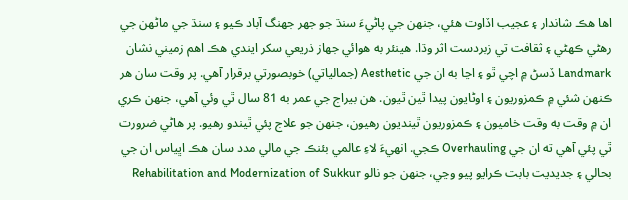اها هڪ شاندار ۽ عجيب اڏاوت هئي، جنهن جي پاڻيءَ سنڌ جو جهر جهنگ آباد ڪيو ۽ سنڌ جي ماڻهن جي رهڻي ڪهڻي ۽ ثقافت تي زبردست اثر وڌا. هينئر به هوائي جهاز ذريعي سکر ايندي هڪ اهم زميني نشان Landmark ڏسڻ ۾ اچي ٿو ۽ اڃا به ان جي Aesthetic (جمالياتي) خوبصورتي برقرار آهي. پر وقت سان هر ڪنهن شئي ۾ ڪمزوريون ۽ اوڻايون پيدا ٿين ٿيون. هن بيراج جي عمر به 81 سال ٿي وئي آهي، جنهن ڪري ان ۾ وقت به وقت خاميون ۽ ڪمزوريون ٿينديون رهيون، جنهن جو علاج پئي ٿيندو رهيو. پر هاڻي ضرورت ٿي پئي آهي ته ان جي Overhauling ڪجي. انهيءَ لاءِ عالمي بئنڪ جي مالي مدد سان هڪ اڀياس ان جي بحالي ۽ جديديت بابت ڪرايو پيو وڃي، جنهن جو نالو Rehabilitation and Modernization of Sukkur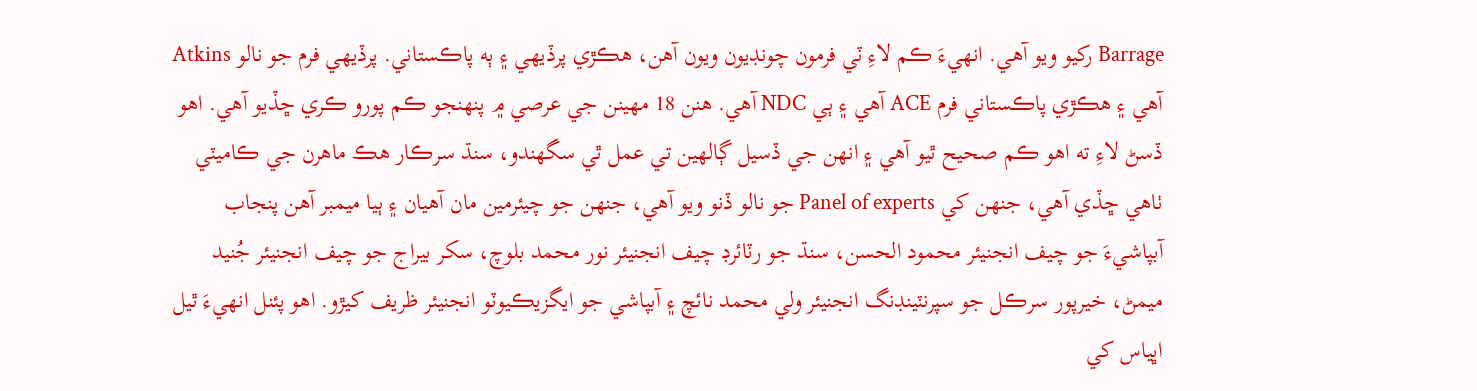Barrage رکيو ويو آهي. انهيءَ ڪم لاءِ ٽي فرمون چونڊيون ويون آهن، هڪڙي پرڏيهي ۽ ٻه پاڪستاني. پرڏيهي فرم جو نالو Atkins آهي ۽ هڪڙي پاڪستاني فرم ACE آهي ۽ ٻي NDC آهي. هنن 18 مهينن جي عرصي ۾ پنهنجو ڪم پورو ڪري ڇڏيو آهي. اهو ڏسڻ لاءِ ته اهو ڪم صحيح ٿيو آهي ۽ انهن جي ڏسيل ڳالهين تي عمل ٿي سگهندو، سنڌ سرڪار هڪ ماهرن جي ڪاميٽي ٺاهي ڇڏي آهي، جنهن کي Panel of experts جو نالو ڏنو ويو آهي، جنهن جو چيئرمين مان آهيان ۽ ٻيا ميمبر آهن پنجاب آبپاشيءَ جو چيف انجنيئر محمود الحسن، سنڌ جو رٽائرڊ چيف انجنيئر نور محمد بلوچ، سکر بيراج جو چيف انجنيئر جُنيد ميمڻ، خيرپور سرڪل جو سپرنٽينڊنگ انجنيئر ولي محمد نائچ ۽ آبپاشي جو ايگزيڪيوٽو انجنيئر ظريف کيڙو. اهو پئنل انهيءَ ٿيل اڀياس کي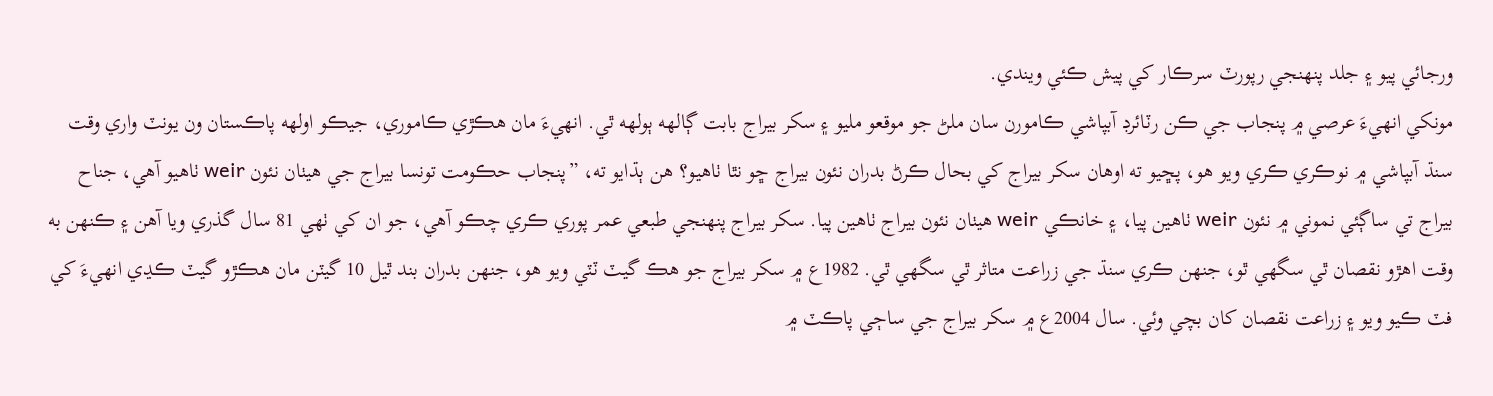ورجائي پيو ۽ جلد پنهنجي رپورٽ سرڪار کي پيش ڪئي ويندي.
مونکي انهيءَ عرصي ۾ پنجاب جي ڪن رٽائرڊ آبپاشي ڪامورن سان ملڻ جو موقعو مليو ۽ سکر بيراج بابت ڳالهه ٻولهه ٿي. انهيءَ مان هڪڙي ڪاموري، جيڪو اولهه پاڪستان ون يونٽ واري وقت سنڌ آبپاشي ۾ نوڪري ڪري ويو هو، پڇيو ته اوهان سکر بيراج کي بحال ڪرڻ بدران نئون بيراج ڇو نٿا ٺاهيو؟ هن ٻڌايو ته، ”پنجاب حڪومت تونسا بيراج جي هيٺان نئون weir ٺاهيو آهي، جناح بيراج تي ساڳئي نموني ۾ نئون weir ٺاهين پيا، ۽ خانڪي weir هيٺان نئون بيراج ٺاهين پيا. سکر بيراج پنهنجي طبعي عمر پوري ڪري چڪو آهي، جو ان کي ٺهي 81 سال گذري ويا آهن ۽ ڪنهن به وقت اهڙو نقصان ٿي سگهي ٿو، جنهن ڪري سنڌ جي زراعت متاثر ٿي سگهي ٿي. 1982ع ۾ سکر بيراج جو هڪ گيٽ ٽٽي ويو هو، جنهن بدران بند ٿيل 10 گيٽن مان هڪڙو گيٽ ڪڍي انهيءَ کي فٽ ڪيو ويو ۽ زراعت نقصان کان بچي وئي. سال 2004ع ۾ سکر بيراج جي ساڄي پاڪٽ ۾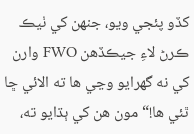کڏو پئجي ويو، جنهن کي ٺيڪ ڪرڻ لاءِ جيڪڏهن FWO وارن کي نه گهرايو وڃي ها ته الائي ڇا ٿئي ها!“ مون هن کي ٻڌايو ته،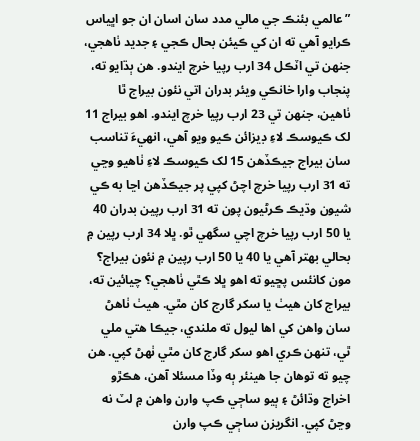”عالمي بئنڪ جي مالي مدد سان اسان ان جو اڀياس ڪرايو آهي ته ان کي ڪيئن بحال ڪجي ۽ جديد ٺاهجي، جنهن تي اٽڪل 34 ارب رپيا خرچ ايندو. هن ٻڌايو ته، پنجاب وارا خانڪي ويئر بدران اتي نئون بيراج ٿا ٺاهين، جنهن تي 23 ارب رپيا خرچ ايندو. اهو بيراج 11 لک ڪيوسڪ لاءِ ڊيزائن ڪيو ويو آهي، انهيءَ تناسب سان بيراج جيڪڏهن 15 لک ڪيوسڪ لاءِ ٺاهيو وڃي ته 31 ارب رپيا خرچ اچڻ کپي پر جيڪڏهن اڃا به ڪي شيون وڌيڪ ڪرڻيون پون ته 31 ارب رپين بدران 40 يا 50 ارب رپيا خرچ اچي سگهي ٿو. ڀلا 34 ارب رپين ۾ بحالي بهتر آهي يا 40 يا 50 ارب رپين ۾ نئون بيراج؟ مون کانئس پڇيو ته اهو ڀلا ڪٿي ٺاهجي؟ چيائين ته، بيراج کان هيٺ يا سکر گارج کان مٿي. هيٺ ٺاهڻ سان واهن کي اها ليول ته ملندي، جيڪا هتي ملي ٿي، تنهن ڪري اهو سکر گارج کان مٿي ٺهڻ کپي. هن چيو ته توهان جا هينئر ٻه وڏا مسئلا آهن، هڪڙو اخراج وڌائڻ ۽ ٻيو ساڄي ڪپ وارن واهن ۾ لٽ نه وڃڻ کپي. انگريزن ساڄي ڪپ وارن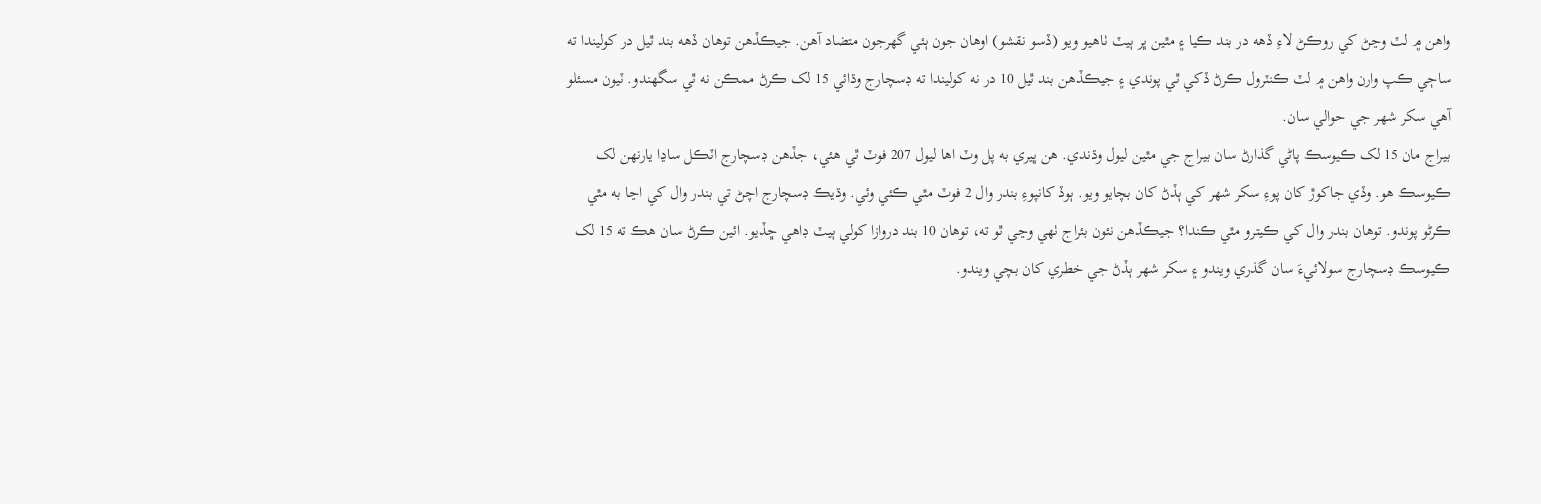واهن ۾ لٽ وڃڻ کي روڪڻ لاءِ ڏهه در بند ڪيا ۽ مٿين ڀر ٻيٽ ٺاهيو ويو (ڏسو نقشو) اوهان جون ٻئي گهرجون متضاد آهن. جيڪڏهن توهان ڏهه بند ٿيل در کوليندا ته ساڄي ڪپ وارن واهن ۾ لٽ ڪنٽرول ڪرڻ ڏکي ٿي پوندي ۽ جيڪڏهن بند ٿيل 10 در نه کوليندا ته ڊسچارج وڌائي 15 لک ڪرڻ ممڪن نه ٿي سگهندو. ٽيون مسئلو آهي سکر شهر جي حوالي سان.
بيراج مان 15 لک ڪيوسڪ پاڻي گذارڻ سان بيراج جي مٿين ليول وڌندي. هن ڀيري به پل وٽ اها ليول 207 فوٽ ٿي هئي، جڏهن ڊسچارج اٽڪل ساڍا يارنهن لک ڪيوسڪ هو. وڏي جاکوڙ کان پوءِ سکر شهر کي ٻڏڻ کان بچايو ويو. ٻوڏ کانپوءِ بندر وال 2 فوٽ مٿي ڪئي وئي. وڌيڪ ڊسچارج اچڻ تي بندر وال کي اڃا به مٿي ڪرڻو پوندو. توهان بندر وال کي ڪيترو مٿي ڪندا؟ جيڪڏهن نئون بئراج ٺهي وڃي ٿو ته، توهان 10 بند دروازا کولي ٻيٽ ڊاهي ڇڏيو. ائين ڪرڻ سان هڪ ته 15 لک ڪيوسڪ ڊسچارج سولائيءَ سان گذري ويندو ۽ سکر شهر ٻڏڻ جي خطري کان بچي ويندو.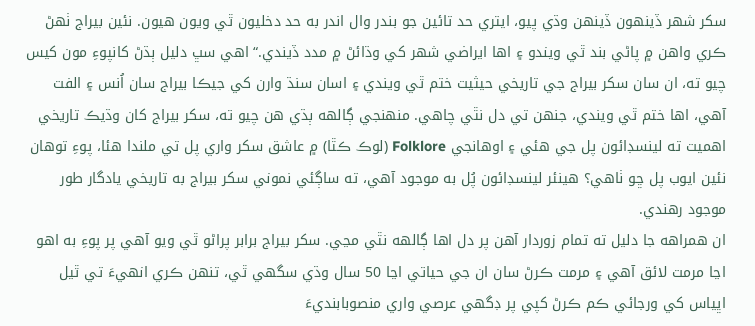سکر شهر ڏينهون ڏينهن وڌي پيو، ايتري حد تائين جو بندر وال اندر به حد دخليون ٿي ويون هيون. نئين بيراج ٺهڻ ڪري واهن ۾ پاڻي بند ٿي ويندو ۽ اها ايراضي شهر کي وڌائڻ ۾ مدد ڏيندي.“ اهي سڀ دليل ٻڌڻ کانپوءِ مون کيس چيو ته، ان سان سکر بيراج جي تاريخي حيثيت ختم ٿي ويندي ۽ اسان سنڌ وارن کي جيڪا بيراج سان اُنس ۽ الفت آهي، اها ختم ٿي ويندي، جنهن تي دل نٿي چاهي. منهنجي ڳالهه ٻڌي هن چيو ته، سکر بيراج کان وڌيڪ تاريخي اهميت ته لينسڊائون پل جي هئي ۽ اوهانجي Folklore (لوڪ ڪٿا) ۾ عاشق سکر واري پل تي ملندا هئا، پوءِ توهان نئين ايوب پل ڇو ٺاهي؟ هينئر لينسڊائون پُل به موجود آهي، ته ساڳئي نموني سکر بيراج به تاريخي يادگار طور موجود رهندي.
ان همراهه جا دليل ته تمام زوردار آهن پر دل اها ڳالهه نٿي مڃي. سکر بيراج برابر پراڻو ٿي ويو آهي پر پوءِ به اهو اڃا مرمت لائق آهي ۽ مرمت ڪرڻ سان ان جي حياتي اڃا 50 سال وڌي سگهي ٿي، تنهن ڪري انهيءَ تي ٿيل اڀياس کي ورجائي ڪم ڪرڻ کپي پر ڊگهي عرصي واري منصوبابنديءَ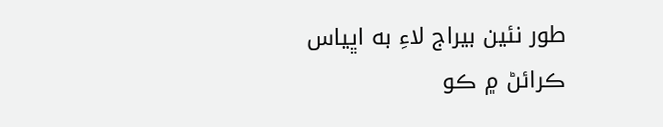طور نئين بيراج لاءِ به اڀياس ڪرائڻ ۾ ڪو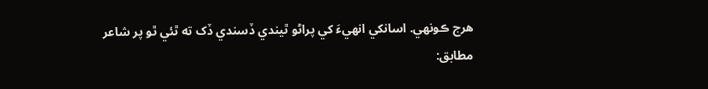هرج ڪونهي. اسانکي انهيءَ کي پراڻو ٿيندي ڏسندي ڏک ته ٿئي ٿو پر شاعر مطابق: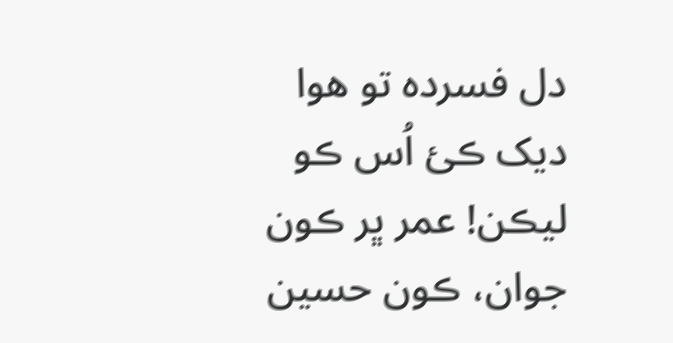دل فسرده تو هوا ديک ڪئ اُس ڪو ليڪن! عمر ڀر ڪون جوان، ڪون حسين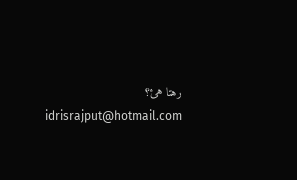رهتا هئ؟
idrisrajput@hotmail.com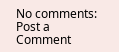No comments:
Post a Comment